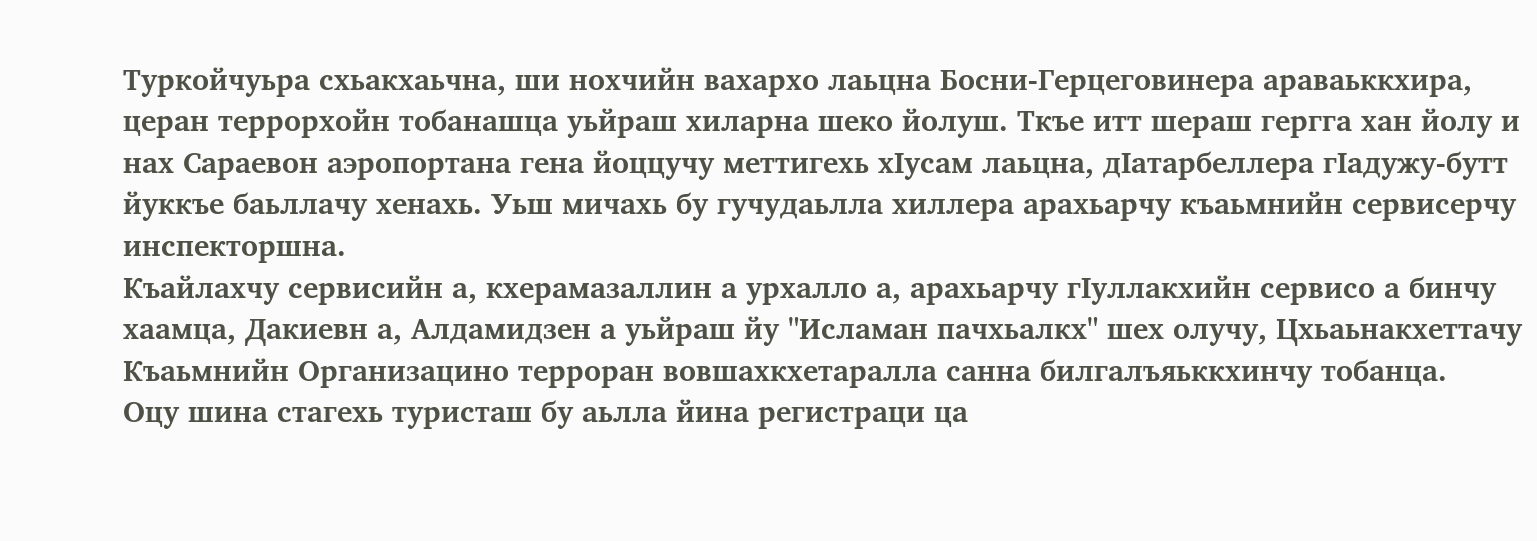Туркойчуьра схьакхаьчна, ши нохчийн вахархо лаьцна Босни-Герцеговинера араваьккхира, церан террорхойн тобанашца уьйраш хиларна шеко йолуш. Ткъе итт шераш гергга хан йолу и нах Сараевон аэропортана гена йоццучу меттигехь хIусам лаьцна, дIатарбеллера гIадужу-бутт йуккъе баьллачу хенахь. Уьш мичахь бу гучудаьлла хиллера арахьарчу къаьмнийн сервисерчу инспекторшна.
Къайлахчу сервисийн а, кхерамазаллин а урхалло а, арахьарчу гӀуллакхийн сервисо а бинчу хаамца, Дакиевн а, Алдамидзен а уьйраш йу "Исламан пачхьалкх" шех олучу, Цхьаьнакхеттачу Къаьмнийн Организацино терроран вовшахкхетаралла санна билгалъяьккхинчу тобанца.
Оцу шина стагехь туристаш бу аьлла йина регистраци ца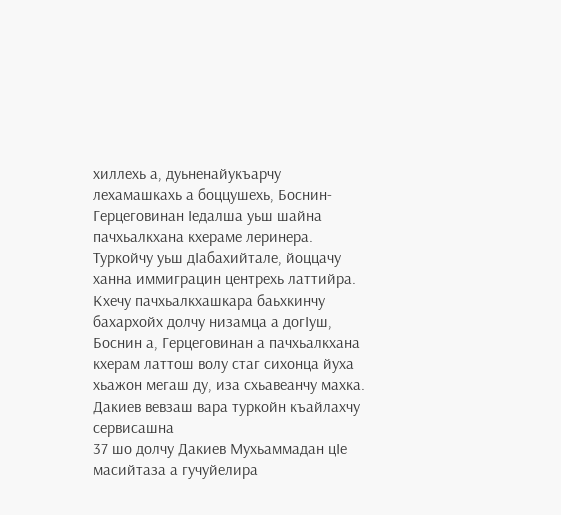хиллехь а, дуьненайукъарчу лехамашкахь а боццушехь, Боснин-Герцеговинан Ӏедалша уьш шайна пачхьалкхана кхераме леринера. Туркойчу уьш дӀабахийтале, йоццачу ханна иммиграцин центрехь латтийра.
Кхечу пачхьалкхашкара баьхкинчу бахархойх долчу низамца а догӀуш, Боснин а, Герцеговинан а пачхьалкхана кхерам латтош волу стаг сихонца йуха хьажон мегаш ду, иза схьавеанчу махка.
Дакиев вевзаш вара туркойн къайлахчу сервисашна
37 шо долчу Дакиев Мухьаммадан цӀе масийтаза а гучуйелира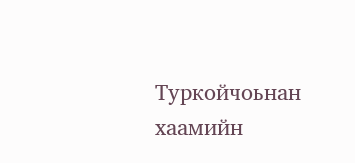Туркойчоьнан хаамийн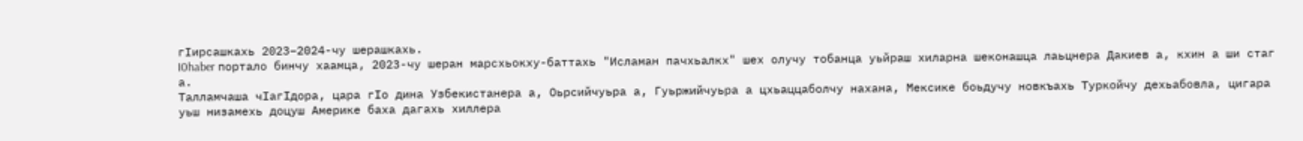гӀирсашкахь 2023–2024-чу шерашкахь.
I0haber портало бинчу хаамца, 2023-чу шеран марсхьокху-баттахь "Исламан пачхьалкх" шех олучу тобанца уьйраш хиларна шеконашца лаьцнера Дакиев а, кхин а ши стаг а.
Талламчаша чӀагӀдора, цара гӀо дина Узбекистанера а, Оьрсийчуьра а, Гуьржийчуьра а цхьаццаболчу нахана, Мексике боьдучу новкъахь Туркойчу дехьабовла, цигара уьш низамехь доцуш Америке баха дагахь хиллера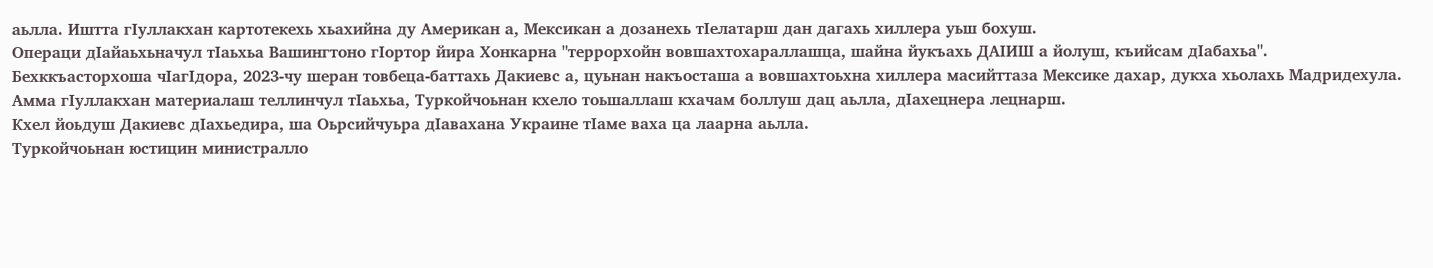аьлла. Иштта гӀуллакхан картотекехь хьахийна ду Американ а, Мексикан а дозанехь тӀелатарш дан дагахь хиллера уьш бохуш.
Операци дӀайаьхьначул тӀаьхьа Вашингтоно гӀортор йира Хонкарна "террорхойн вовшахтохараллашца, шайна йукъахь ДАӀИШ а йолуш, къийсам дӀабахьа".
Бехккъасторхоша чӀагӀдора, 2023-чу шеран товбеца-баттахь Дакиевс а, цуьнан накъосташа а вовшахтоьхна хиллера масийттаза Мексике дахар, дукха хьолахь Мадридехула. Амма гӀуллакхан материалаш теллинчул тӀаьхьа, Туркойчоьнан кхело тоьшаллаш кхачам боллуш дац аьлла, дӀахецнера лецнарш.
Кхел йоьдуш Дакиевс дӀахьедира, ша Оьрсийчуьра дӀавахана Украине тӀаме ваха ца лаарна аьлла.
Туркойчоьнан юстицин министралло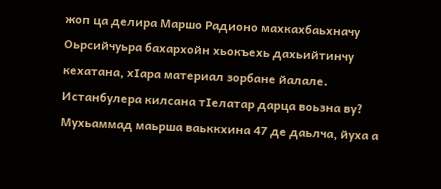жоп ца делира Маршо Радионо махкахбаьхначу Оьрсийчуьра бахархойн хьокъехь дахьийтинчу кехатана, хIара материал зорбане йалале.
Истанбулера килсана тIелатар дарца воьзна ву?
Мухьаммад маьрша ваьккхина 47 де даьлча, йуха а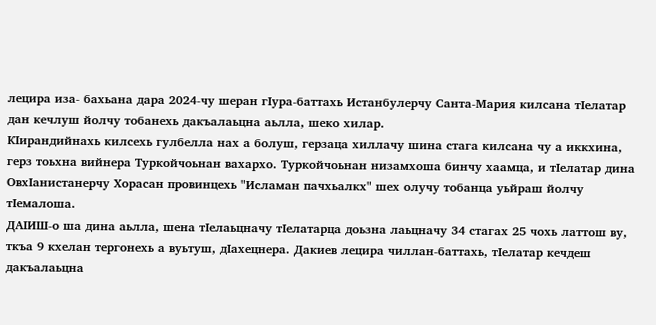лецира иза- бахьана дара 2024-чу шеран гIура-баттахь Истанбулерчу Санта-Мария килсана тӀелатар дан кечлуш йолчу тобанехь дакъалаьцна аьлла, шеко хилар.
КӀирандийнахь килсехь гулбелла нах а болуш, герзаца хиллачу шина стага килсана чу а иккхина, герз тоьхна вийнера Туркойчоьнан вахархо. Туркойчоьнан низамхоша бинчу хаамца, и тӀелатар дина ОвхӀанистанерчу Хорасан провинцехь "Исламан пачхьалкх" шех олучу тобанца уьйраш йолчу тӀемалоша.
ДАӀИШ-о ша дина аьлла, шена тIелаьцначу тӀелатарца доьзна лаьцначу 34 стагах 25 чохь латтош ву, ткъа 9 кхелан тергонехь а вуьтуш, дӀахецнера. Дакиев лецира чиллан-баттахь, тӀелатар кечдеш дакъалаьцна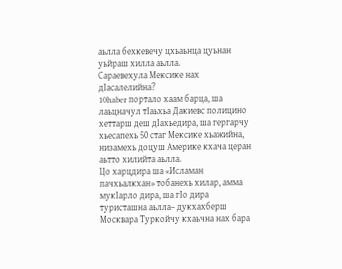аьлла бехкевечу цхьаьнца цуьнан уьйраш хилла аьлла.
Сараевехула Мексике нах дӀасалелийна?
10haber портало хаам барца, ша лаьцначул тӀаьхьа Дакиевс полицино хеттарш деш дӀахьедира, ша гергарчу хьесапехь 50 стаг Мексике хьажийна, низамехь доцуш Америке кхача церан аьтто хилийта аьлла.
Цо харцдира ша «Исламан пачхьалкхан» тобанехь хилар, амма мукӀарло дира, ша гӀо дира туристашна аьлла– дукхахберш Москвара Туркойчу кхаьчна нах бара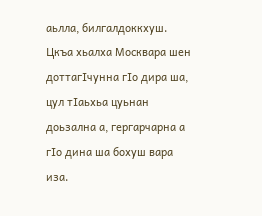аьлла, билгалдоккхуш.
Цкъа хьалха Москвара шен доттагӀчунна гIо дира ша, цул тӀаьхьа цуьнан доьзална а, гергарчарна а гӀо дина ша бохуш вара иза.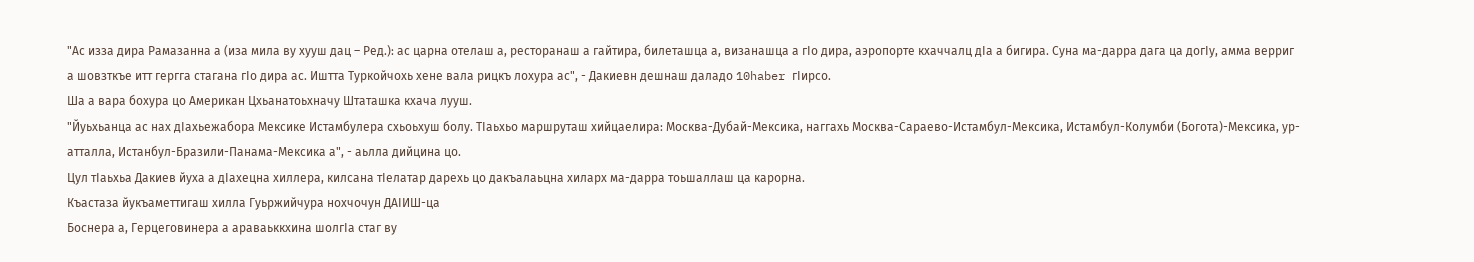"Ас изза дира Рамазанна а (иза мила ву хууш дац – Ред.): ас царна отелаш а, ресторанаш а гайтира, билеташца а, визанашца а гӀо дира, аэропорте кхаччалц дӀа а бигира. Суна ма-дарра дага ца догӀу, амма верриг а шовзткъе итт гергга стагана гӀо дира ас. Иштта Туркойчохь хене вала рицкъ лохура ас", - Дакиевн дешнаш даладо 10haber гIирсо.
Ша а вара бохура цо Американ Цхьанатоьхначу Штаташка кхача лууш.
"Йуьхьанца ас нах дIахьежабора Мексике Истамбулера схьоьхуш болу. ТӀаьхьо маршруташ хийцаелира: Москва-Дубай-Мексика, наггахь Москва-Сараево-Истамбул-Мексика, Истамбул-Колумби (Богота)-Мексика, ур-атталла, Истанбул-Бразили-Панама-Мексика а", - аьлла дийцина цо.
Цул тӀаьхьа Дакиев йуха а дӀахецна хиллера, килсана тӀелатар дарехь цо дакъалаьцна хиларх ма-дарра тоьшаллаш ца карорна.
Къастаза йукъаметтигаш хилла Гуьржийчура нохчочун ДАӀИШ-ца
Боснера а, Герцеговинера а араваьккхина шолгӀа стаг ву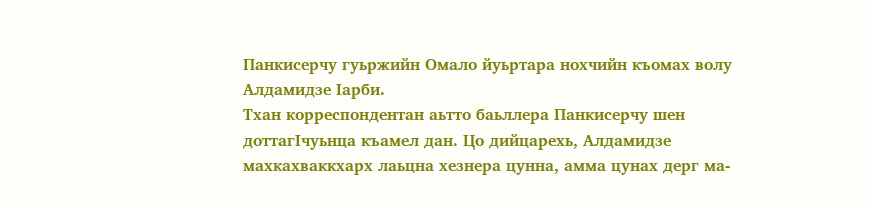Панкисерчу гуьржийн Омало йуьртара нохчийн къомах волу Алдамидзе Ӏарби.
Тхан корреспондентан аьтто баьллера Панкисерчу шен доттагӀчуьнца къамел дан. Цо дийцарехь, Алдамидзе махкахваккхарх лаьцна хезнера цунна, амма цунах дерг ма-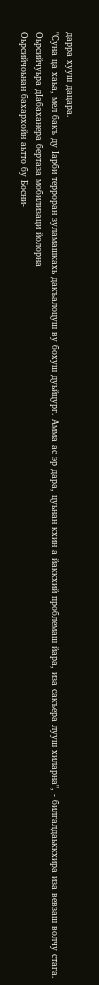дарра хууш дацара.
"Суна ца хаьа, мел бакъ ду Iарби терроран зуламашкахь дакъалоцуш ву бохуш дуьйцург. Амма ас эр дара, цуьнан кхин а йаккхий проблемаш йара, иза сакъера лууш хиларна", - билгалдаьккхира иза вевзаш волчу стага.
Оьрсийчуьра дIабаханера бертаза мобилизаци йолорна
Оьрсийчоьнан бахархойн аьтто бу Босни-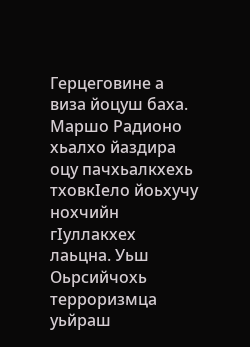Герцеговине а виза йоцуш баха. Маршо Радионо хьалхо йаздира оцу пачхьалкхехь тховкӀело йоьхучу нохчийн гӀуллакхех лаьцна. Уьш Оьрсийчохь терроризмца уьйраш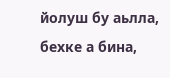йолуш бу аьлла, бехке а бина,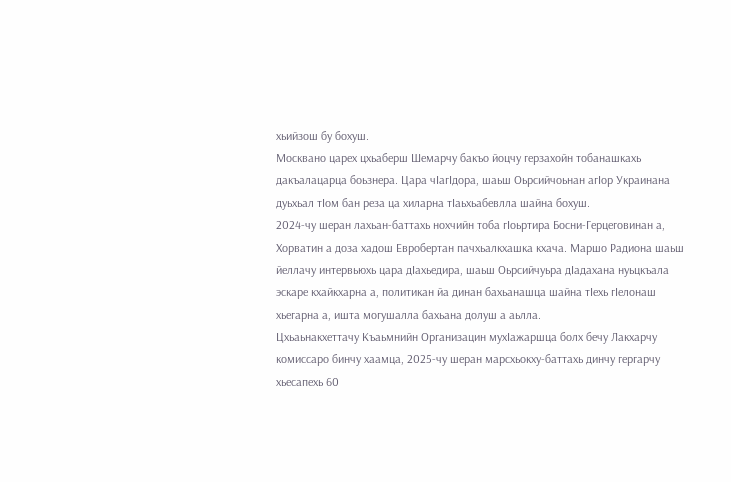хьийзош бу бохуш.
Москвано царех цхьаберш Шемарчу бакъо йоцчу герзахойн тобанашкахь дакъалацарца боьзнера. Цара чӀагӀдора, шаьш Оьрсийчоьнан агӀор Украинана дуьхьал тӀом бан реза ца хиларна тIаьхьабевлла шайна бохуш.
2024-чу шеран лахьан-баттахь нохчийн тоба гӀоьртира Босни-Герцеговинан а, Хорватин а доза хадош Евробертан пачхьалкхашка кхача. Маршо Радиона шаьш йеллачу интервьюхь цара дӀахьедира, шаьш Оьрсийчуьра дӀадахана нуьцкъала эскаре кхайкхарна а, политикан йа динан бахьанашца шайна тIехь гӀелонаш хьегарна а, ишта могушалла бахьана долуш а аьлла.
Цхьаьнакхеттачу Къаьмнийн Организацин мухӀажаршца болх бечу Лакхарчу комиссаро бинчу хаамца, 2025-чу шеран марсхьокху-баттахь динчу гергарчу хьесапехь 60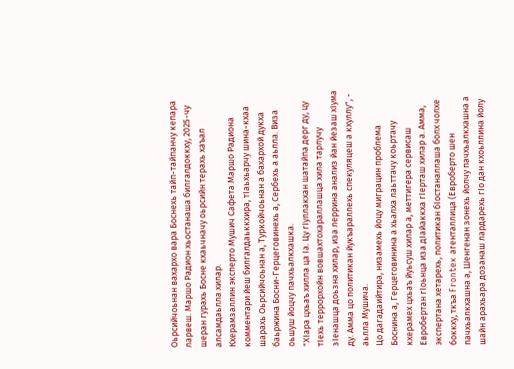Оьрсийчоьнан вахархо вара Боснехь тайп-тайпанчу кепара ларвеш. Маршо Радион хьостанаша билгалдоккху, 2025-чу шеран гурахь Босне кхаьчначу оьрсийн терахь хаъал алсамдаьлла хилар.
Кхерамзаллин эксперто Мушич Сафета Маршо Радиона комментари йеш билгалдаьккхира, тӀаьхьарчу шина-кхаа шарахь Оьрсийчоьнан а, Туркойчоьнан а бахархой дукха баьржина Босни-Герцеговинехь а, Сербехь а аьлла. Виза оьшуш йоцчу пачхьалкхашка.
"ХIара цхьаъ хилла ца Iа. Цу гӀуллакхан шатайпа дерг ду, цу тӀехь террорхойн вовшахтохараллашца хила тарлучу зӀенашца доьзна хилар, иза леррина анализ йан йезаш хIума ду. Амма цо политикан йукъараллехь спекуляцеш а кхуллу", - аьлла Мушича.
Цо дагадаийтира, низамехь йоцу миграцин проблема Боснина а, Герцеговинина а хьалха лаьттачу коьртачу кхерамех цхьаъ йуьсуш хилар а, меттигера сервисаш Евробертан гӀоьнца иза дӀайаккха гӀерташ хилар а. Амма, экспертана хетарехь, политикан бIостаналлаша болх чолхе боккху, ткъа Frontex агенталлица (Евроберто шен пачхьалкхашна а, Шенгенан зонехь йолчу пачхьалкхашна а шайн арахьара дозанаш лардарехь гӀо дан кхоьллина йолу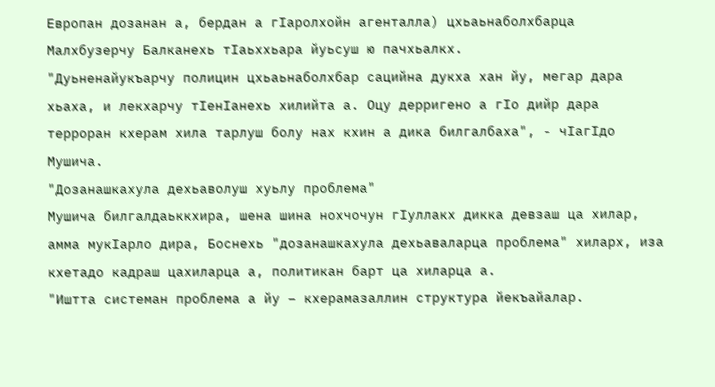Европан дозанан а, бердан а гӀаролхойн агенталла) цхьаьнаболхбарца Малхбузерчу Балканехь тӀаьххьара йуьсуш ю пачхьалкх.
"Дуьненайукъарчу полицин цхьаьнаболхбар сацийна дукха хан йу, мегар дара хьаха, и лекхарчу тIенIанехь хилийта а. Оцу дерригено а гӀо дийр дара терроран кхерам хила тарлуш болу нах кхин а дика билгалбаха", - чӀагӀдо Мушича.
"Дозанашкахула дехьаволуш хуьлу проблема"
Мушича билгалдаьккхира, шена шина нохчочун гӀуллакх дикка девзаш ца хилар, амма мукӀарло дира, Боснехь "дозанашкахула дехьаваларца проблема" хиларх, иза кхетадо кадраш цахиларца а, политикан барт ца хиларца а.
"Иштта системан проблема а йу – кхерамазаллин структура йекъайалар.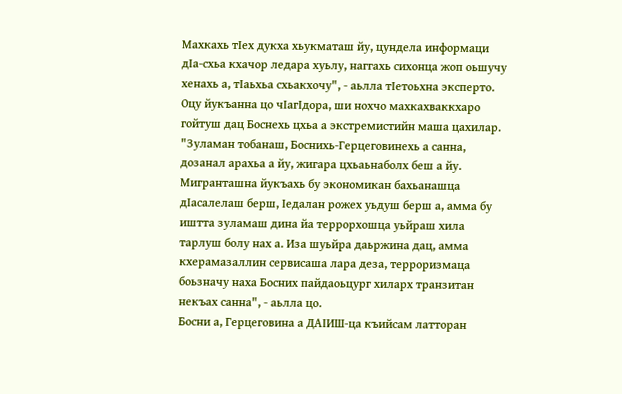Махкахь тӀех дукха хьукматаш йу, цундела информаци дIа-схьа кхачор ледара хуьлу, наггахь сихонца жоп оьшучу хенахь а, тӀаьхьа схьакхочу", - аьлла тӀетоьхна эксперто.
Оцу йукъанна цо чӀагӀдора, ши нохчо махкахваккхаро гойтуш дац Боснехь цхьа а экстремистийн маша цахилар.
"Зуламан тобанаш, Боснихь-Герцеговинехь а санна, дозанал арахьа а йу, жигара цхьаьнаболх беш а йу. Мигранташна йукъахь бу экономикан бахьанашца дӀасалелаш берш, Iедалан рожех уьдуш берш а, амма бу иштта зуламаш дина йа террорхошца уьйраш хила тарлуш болу нах а. Иза шуьйра даьржина дац, амма кхерамазаллин сервисаша лара деза, терроризмаца боьзначу наха Босних пайдаоьцург хиларх транзитан некъах санна", - аьлла цо.
Босни а, Герцеговина а ДАӀИШ-ца къийсам латторан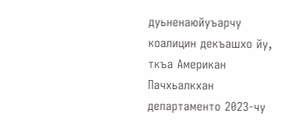дуьненаюйуъарчу коалицин декъашхо йу, ткъа Американ Пачхьалкхан департаменто 2023-чу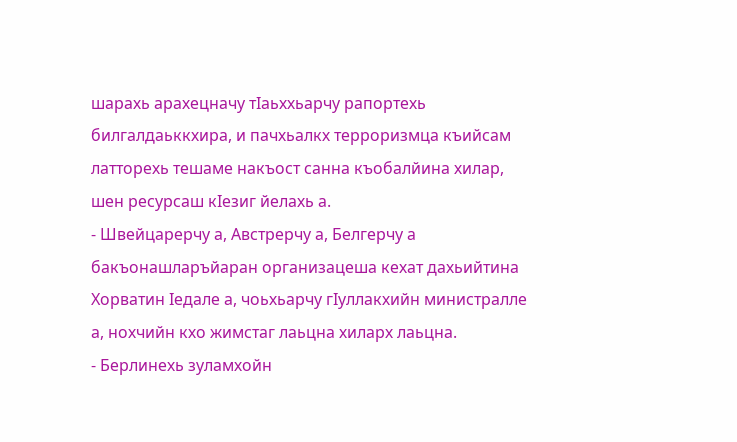шарахь арахецначу тӀаьххьарчу рапортехь билгалдаьккхира, и пачхьалкх терроризмца къийсам латторехь тешаме накъост санна къобалйина хилар, шен ресурсаш кӀезиг йелахь а.
- Швейцарерчу а, Австрерчу а, Белгерчу а бакъонашларъйаран организацеша кехат дахьийтина Хорватин Ӏедале а, чоьхьарчу гӀуллакхийн министралле а, нохчийн кхо жимстаг лаьцна хиларх лаьцна.
- Берлинехь зуламхойн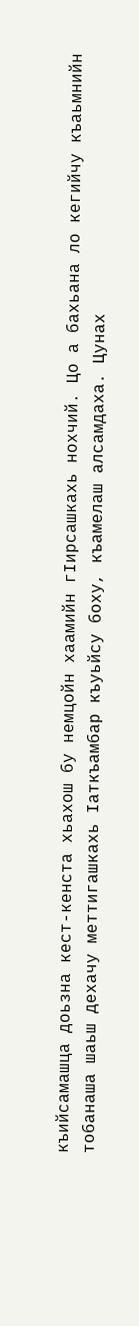къийсамашца доьзна кест-кенста хьахош бу немцойн хаамийн гӀирсашкахь нохчий. Цо а бахьана ло кегийчу къаьмнийн тобанаша шаьш дехачу меттигашкахь Iаткъамбар къуьйсу боху, къамелаш алсамдаха. Цунах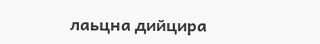лаьцна дийцира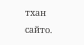тхан сайто.